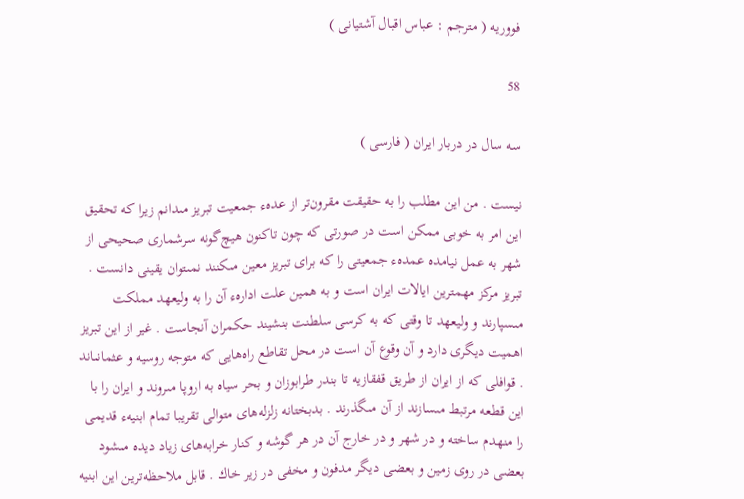فووريه ( مترجم : عباس اقبال آشتيانى )

58

سه سال در دربار ايران ( فارسى )

نيست . من اين مطلب را به حقيقت مقرون‌تر از عدهء جمعيت تبريز مىدانم زيرا كه تحقيق اين امر به خوبى ممكن است در صورتى كه چون تاكنون هيچ‌گونه سرشمارى صحيحى از شهر به عمل نيامده عمدهء جمعيتى را كه براى تبريز معين مىكنند نمىتوان يقينى دانست . تبريز مركز مهمترين ايالات ايران است و به همين علت ادارهء آن را به وليعهد مملكت مىسپارند و وليعهد تا وقتى كه به كرسى سلطنت بنشيند حكمران آنجاست . غير از اين تبريز اهميت ديگرى دارد و آن وقوع آن است در محل تقاطع راه‌هايى كه متوجه روسيه و عثمانىاند . قوافلى كه از ايران از طريق قفقازيه تا بندر طرابوزان و بحر سياه به اروپا مىروند و ايران را با اين قطعه مرتبط مىسازند از آن مىگذرند . بدبختانه زلزله‌هاى متوالى تقريبا تمام ابنيهء قديمى را منهدم ساخته و در شهر و در خارج آن در هر گوشه و كنار خرابه‌هاى زياد ديده مىشود بعضى در روى زمين و بعضى ديگر مدفون و مخفى در زير خاك . قابل ملاحظه‌ترين اين ابنيه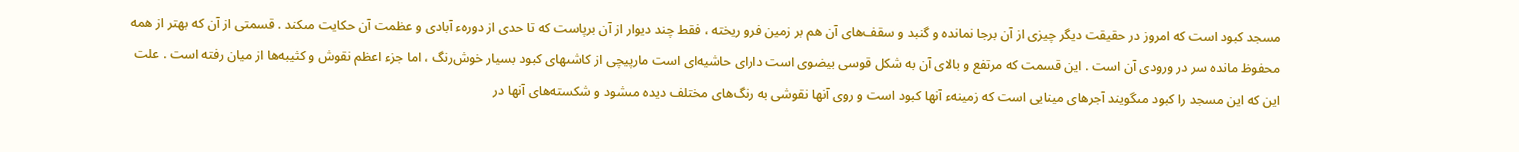مسجد كبود است كه امروز در حقيقت ديگر چيزى از آن برجا نمانده و گنبد و سقف‌هاى آن هم بر زمين فرو ريخته ، فقط چند ديوار از آن برپاست كه تا حدى از دورهء آبادى و عظمت آن حكايت مىكند . قسمتى از آن كه بهتر از همه محفوظ مانده سر در ورودى آن است . اين قسمت كه مرتفع و بالاى آن به شكل قوسى بيضوى است داراى حاشيه‌اى است مارپيچى از كاشىهاى كبود بسيار خوش‌رنگ ، اما جزء اعظم نقوش و كثيبه‌ها از ميان رفته است . علت اين كه اين مسجد را كبود مىگويند آجرهاى مينايى است كه زمينهء آنها كبود است و روى آنها نقوشى به رنگ‌هاى مختلف ديده مىشود و شكسته‌هاى آنها در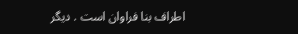اطراف بنا فراوان است . ديگر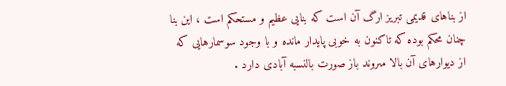از بناهاى قديمى تبريز ارگ آن است كه بنايى عظيم و مستحكم است ، اين بنا چنان محكم بوده كه تاكنون به خوبى پايدار مانده و با وجود سوسمارهايى كه از ديوارهاى آن بالا مىروند باز صورت بالنسبه آبادى دارد .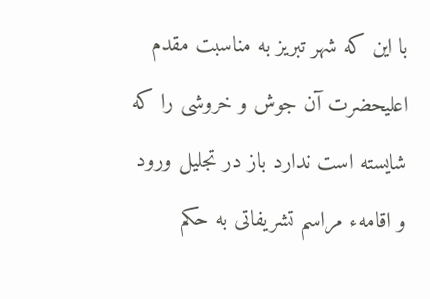با اين كه شهر تبريز به مناسبت مقدم اعليحضرت آن جوش و خروشى را كه شايسته است ندارد باز در تجليل ورود و اقامهء مراسم تشريفاتى به حكم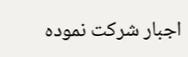اجبار شركت نموده